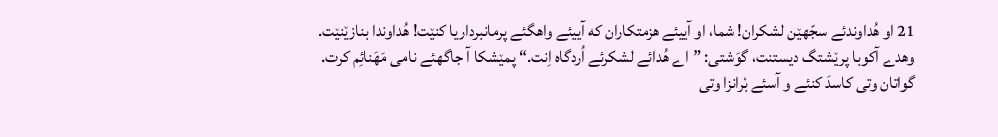21 او هُداوندئے سجّهێن لشکران! شما، او آییئے هزمتکاران که آییئے واهگئے پرمانبرداریا کنێت! هُداوندا بنازێنێت.
وهدے آکوبا پرێشتگ دیستنت، گوَشتی: ”اے هُدائے لشکرئے اُردگاه اِنت.“ پمێشکا آ جاگهئے نامی مَهَنائِم کرت.
گواتان وتی کاسدَ کنئے و آسئے بْرانزا وتی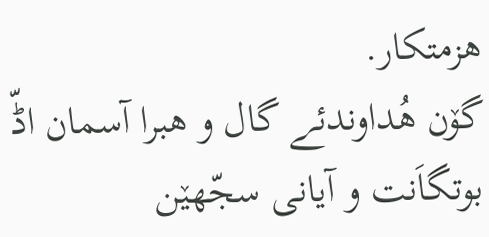هزمتکار.
گۆن هُداوندئے گال و هبرا آسمان اڈّ بوتگاَنت و آیانی سجّهێن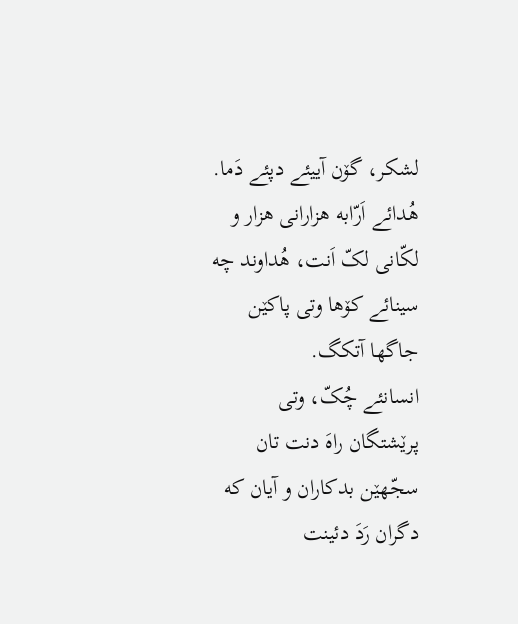لشکر، گۆن آییئے دپئے دَما.
هُدائے اَرّابه هزارانی هزار و لکّانی لکّ اَنت، هُداوند چه سینائے کۆها وتی پاکێن جاگها آتکگ.
انسانئے چُکّ، وتی پرێشتگان راهَ دنت تان سجّهێن بدکاران و آیان که دگران رَدَ دئینت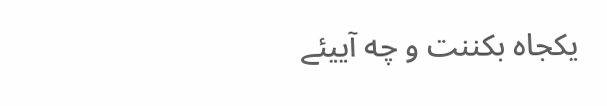یکجاه بکننت و چه آییئے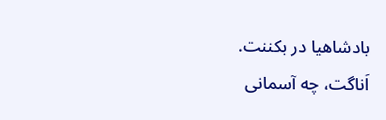بادشاهیا در بکننت.
اَناگت، چه آسمانی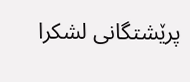پرێشتگانی لشکرا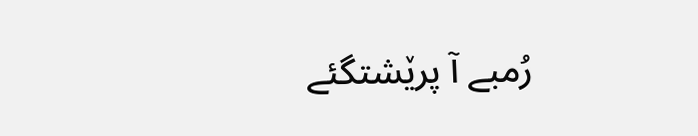رُمبے آ پرێشتگئے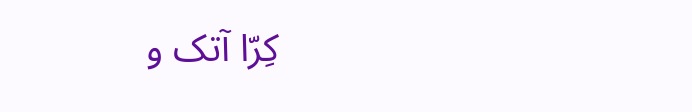کِرّا آتک و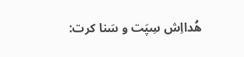هُدااِش سِپَت و سَنا کرت: